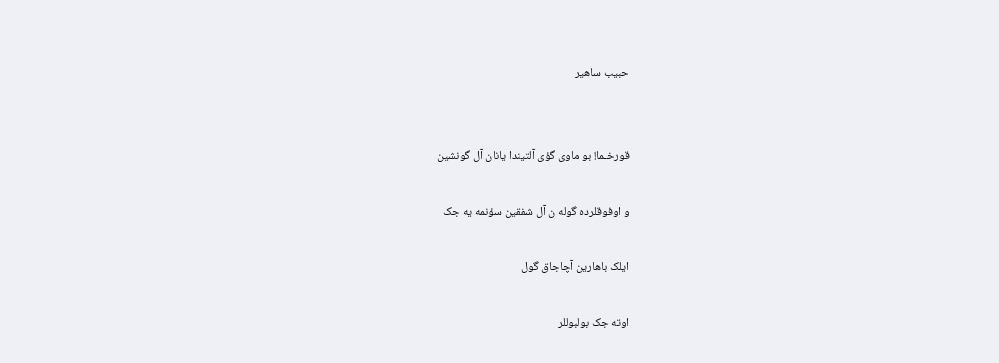حبیب ساهیر


قورخـما! بو ماوی گؤی آلتیندا یانان آل گونشین

و اوفوقلرده گوله ن آل شفقین سؤنمه یه جک

ایلک باهارین آچاجاق گول

اوته جک بولبوللر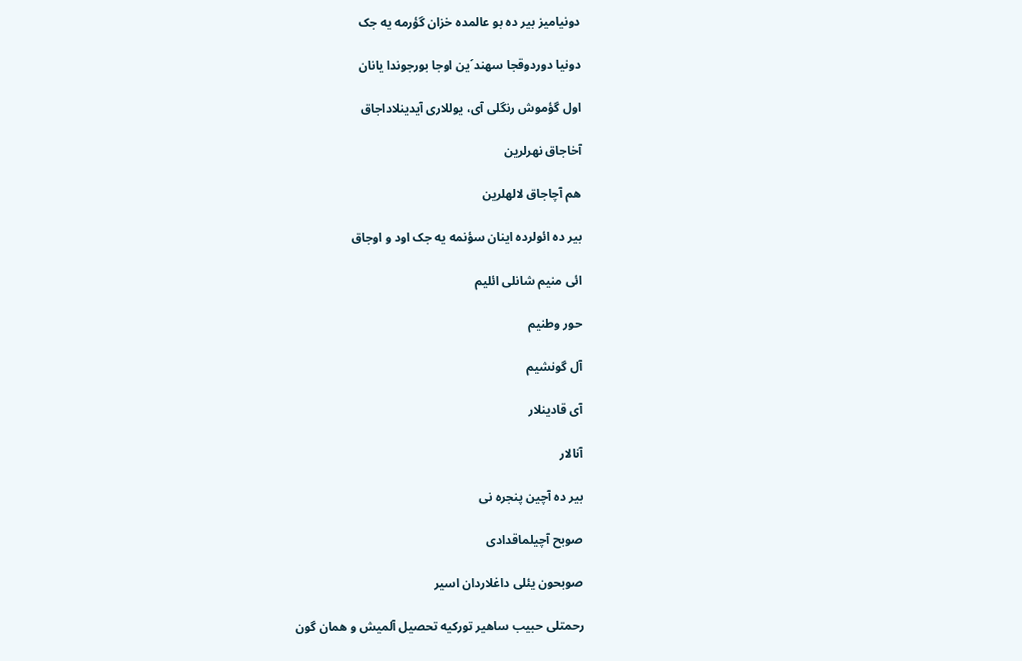دونیامیز بیر ده بو عالمده خزان گؤرمه یه جک

دونیا دوردوقجا سهندˊین اوجا بورجوندا یانان

اول گؤموش رنگلی آی، یوللاری آیدینلاداجاق

آخاجاق نهرلرین

هم آچاجاق لالهلرین

بیر ده ائولرده اینان سؤنمه یه جک اود و اوجاق

ائی منیم شانلی ائلیم

حور وطنیم

آل گونشیم

آی قادینلار

آنالار

بیر ده آچین پنجره نی

صوبح آچیلماقدادی

صوبحون یئلی داغلاردان اسیر

رحمتلی حبیب ساهیر تورکیه تحصیل آلمیش و همان گون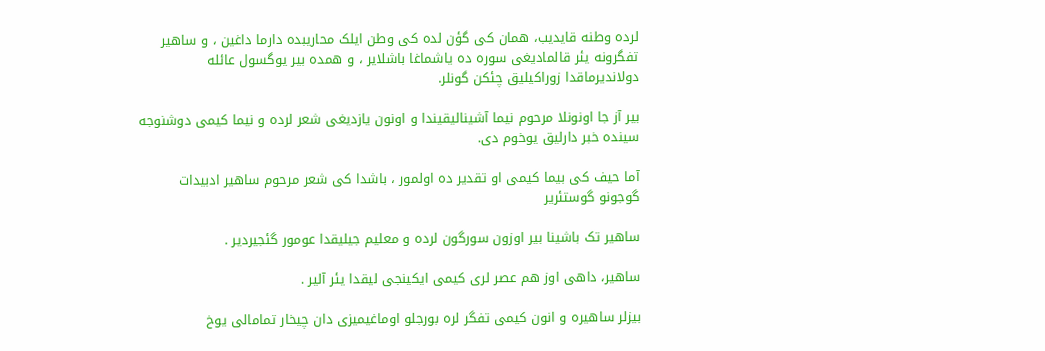لرده وطنه قایدیب، همان کی گؤن لده کی وطن ایلک محاریبده دارما داغین ، و ساهیر تفگرونه یئر قالمادیغی سوره ده یاشماغا باشلایر ، و همده بیر یوگسول عائله دولاندیرماقدا زوراکیلیق چئکن گونلر.

بیر آز جا اونونلا مرحوم نیما آشینالیقیندا و اونون یازدیغی شعر لرده و نیما کیمی دوشنوجه سینده خبر دارلیق یوخوم دی.

آما حیف کی بیما کیمی او تقدیر ده اولمور ، باشدا کی شعر مرحوم ساهیر ادبیدات گوجونو گوستئریر

ساهیر تک باشینا بیر اوزون سورگون لرده و معلیم جیلیقدا عومور گئجیردیر .

ساهیر، داهی اوز هم عصر لری کیمی ایکینجی لیقدا یئر آلیر .

بیزلر ساهیره و انون کیمی تفگر لره بورجلو اوماغیمیزی دان چیخار تمامالی یوخ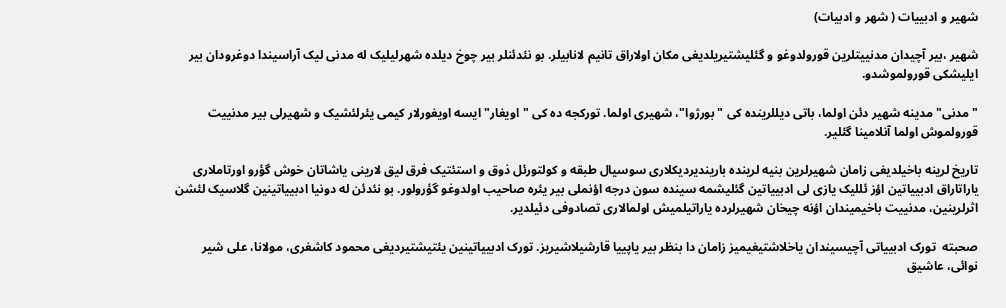شهیر و ادبییات ( شهر و ادبیات)

شهیر ،بیر آچیدان مدنییتلرین قورولدوغو و گئلیشتیریلدیغی مکان اولاراق تانیم لانابیلر. بو نئدئنلر بیر چوخ دیلده شهرلیلیک له مدنی لیک آراسیندا دوغرودان بیر ایلیشکی قورولموشدو.

"مدنی" مدینه شهیر دئن اولما، باتی دیللرینده کی "بورژوا"، شهیری اولما. تورکجه ده کی "اویغار" ایسه اویغورلار کیمی یئرلئشیک و شهیرلی بیر مدنییت قورولموش اولما آنلامینا گئلیر.

تاریخ لرینه باخیلدیغی زامان شهیرلرین بنیه لرینده باریندیردیکلاری سوسیال طبقه و کولتورئل ذوق و استئتیک فرق لیق لارینی یاشاتان خوش گؤرو اورتاملاری یاراتاراق ادبییاتین اؤز ئللیک یازی لی ادبییاتین گئلیشمه سینده سون درجه اؤنملی بیر یئره صاحیب اولدوغو گؤرولور. بو نئدئن له دونیا ادبییاتینین گلاسیک لئشن اثرلرینین، مدنییت باخیمیندان اؤنه چیخان شهیرلرده یاراتیلمیش اولمالاری تصادوفی دئیلدیر.

صحبته  تورک ادبییاتی آچیسیندان یاخلاشتیغیمیز زامان دا بنظر بیر یاپییا قارشیلاشیریز. تورک ادبییاتینین یئتیشتیردیغی محمود کاشغری، مولانا، علی شیر نوائی، عاشیق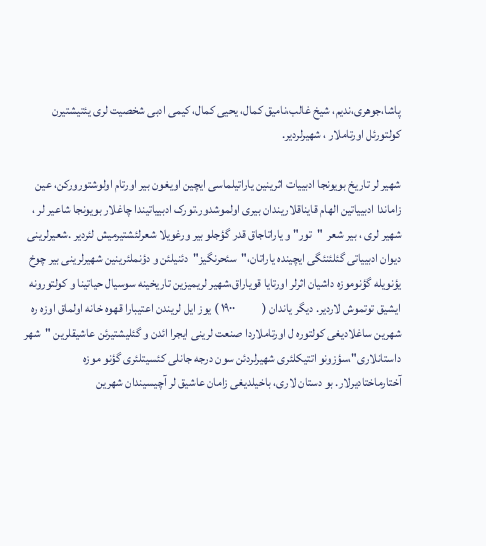پاشا،جوهری،ندیم، شیخ غالب،نامیق کمال، یحیی کمال، کیمی ادبی شخصیت لری یئتیشتیرن کولتورئل اورتاملار ، شهیرلردیر.

شهیر لر تاریخ بویونجا ادبییات اثرینین یاراتیلماسی ایچین اویغون بیر اورتام اولوشتورورکن، عین زاماندا ادبییاتین الهام قایناقلاریندان بیری اولموشدور.تورک ادبییاتیندا چاغلار بویونجا شاعیر لر ، شهیر لری ، بیر شعر  "تور" و یاراتاجاق قدر گؤجلو بیر ورغویلا شعرلئشتیرمیش لئردیر .شعیرلرینی دیوان ادبییاتی گئلئنئگی ایچینده یاراتان،"سئحرنگیز"دئنیلئن و دؤنملئرینین شهیرلرینی بیر چوخ یؤنویله گؤنوموزه داشیان اثرلر اورتایا قویاراق،شهیر لریمیزین تاریخینه سوسیال حیاتینا و کولتورونه ایشیق توتموش لاردیر. دیگر یاندان (           ۱۹۰۰ ) یوز ایل لریندن اعتیبارا قهوه خانه اولماق اوزه ره شهرین ساغلادیغی کولتوره ل اورتاملاردا صنعت لرینی ایجرا ائدن و گئلیشتیرئن عاشیقلرین "شهر داستانلاری"،سؤزونو اتتیکلئری شهیرلردئن سون درجه جانلی کئسیتلئری گؤنو موزه آختارماختادیرلار. بو دستان لاری، باخیلدیغی زامان عاشیق لر آچیسیندان شهرین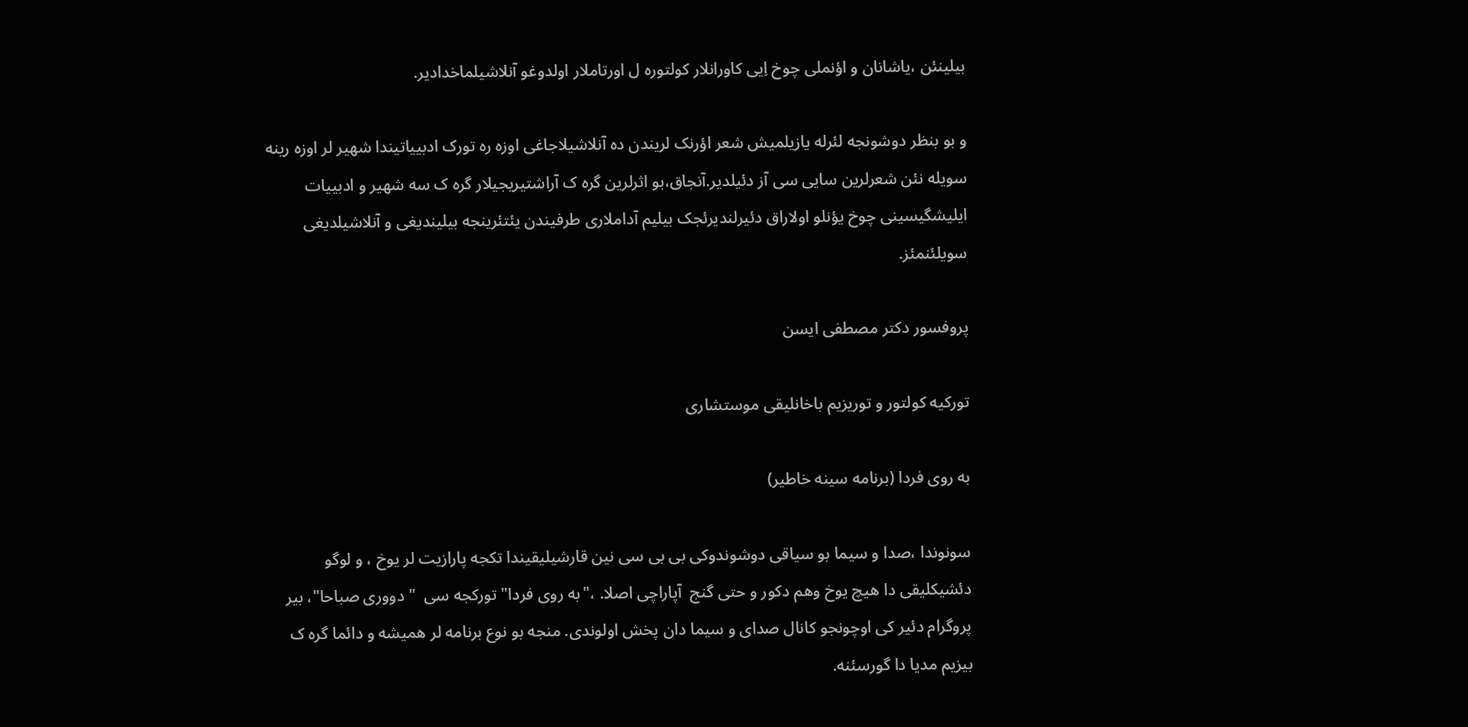بیلینئن ،یاشانان و اؤنملی چوخ اِیی کاورانلار کولتوره ل اورتاملار اولدوغو آنلاشیلماخدادیر.

و بو بنظر دوشونجه لئرله یازیلمیش شعر اؤرنک لریندن ده آنلاشیلاجاغی اوزه ره تورک ادبییاتیندا شهیر لر اوزه رینه سویله نئن شعرلرین سایی سی آز دئیلدیر.آنجاق،بو اثرلرین گره ک آراشتیریجیلار گره ک سه شهیر و ادبییات ایلیشگیسینی چوخ یؤنلو اولاراق دئیرلندیرئجک بیلیم آداملاری طرفیندن یئتئرینجه بیلیندیغی و آنلاشیلدیغی سویلئنمئز.

پروفسور دکتر مصطفی ایسن

تورکیه کولتور و توریزیم باخانلیقی موستشاری

به روی فردا (برنامه سینه خاطیر)

سونوندا ،صدا و سیما بو سیاقی دوشوندوکی بی بی سی نین قارشیلیقیندا تکجه پارازیت لر یوخ ، و لوگو دئشیکلیقی دا هیچ یوخ وهم دکور و حتی گنج  آپاراچی اصلا. ،"به روی فردا" تورکجه سی  " دووری صباحا"، بیر پروگرام دئیر کی اوچونجو کانال صدای و سیما دان پخش اولوندی. منجه بو نوع برنامه لر همیشه و دائما گره ک بیزیم مدیا دا گورسئنه.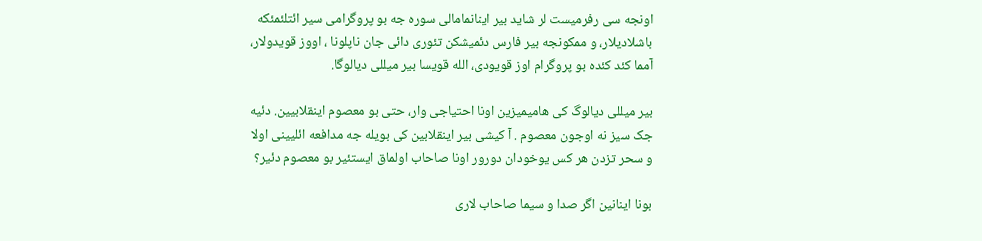اونجه سی رفرمیست لر شاید بیر اینانمامالی سوره جه بو پروگرامی سیر ائتلئمئکه باشلادیلار، و ممکونجه بیر فارس دئمیشکن تئوری دائی جان ناپلونا ، اووز قویدولار، آمما کئد کئده بو پروگرام اوز قویودی، الله قویسا بیر میللی دیالوگا.

بیر میللی دیالوگ کی هامیمیزین اونا احتیاجی وار، حتی بو معصوم اینقلابیین. دئیه جک سیز نه اوجون معصوم . آ کیشی بیر اینقلابین کی بویله جه مدافعه ائلیینی اولا و سحر تزدن هر کس یوخودان دورور اونا صاحاب اولماق ایستئیر بو معصوم دئیر؟

بونا اینانین اگر صدا و سیما صاحاب لاری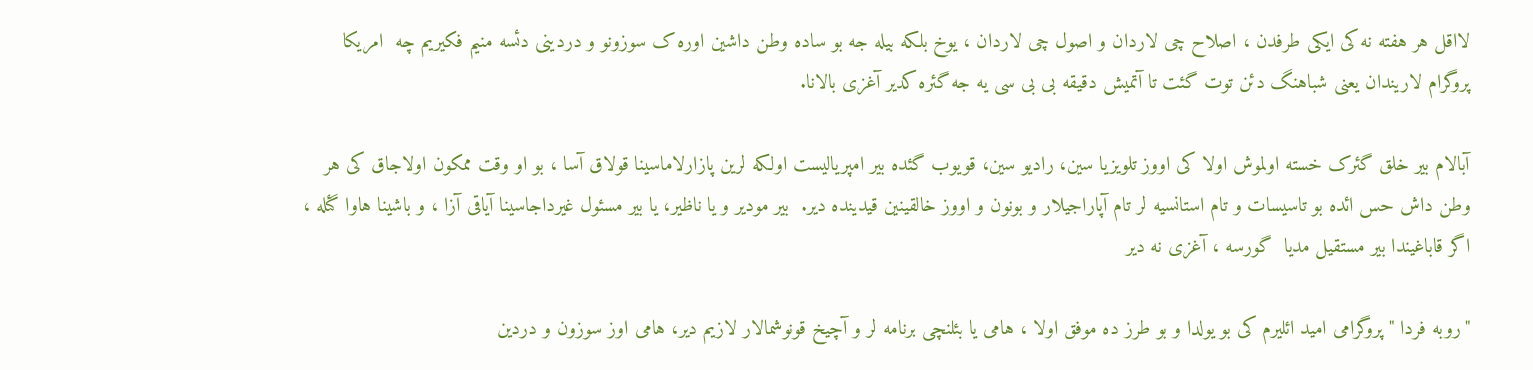لااقل هر هفته نه کی ایکی طرفدن ، اصلاح چی لاردان و اصول چی لاردان ، یوخ بلکه بیله جه بو ساده وطن داشین اوره ک سوزونو و دردینی دئسه منیم فکیریم چه  امریکا پروگرام لاریندان یعنی شباهنگ دئن توت گئت تا آتمیش دقیقه بی بی سی یه جه گئره کدیر آغزی بالانا.

آبالام بیر خلق گئرک خسته اولموش اولا کی اووز تلویزیا سین، رادیو سین، قویوب گئده بیر امپریالیست اولکه لرین پازارلاماسینا قولاق آسا ، بو او وقت ممکون اولاجاق کی هر وطن داش حس ائده بو تاسیسات و تام استانسیه لر تام آپاراجیلار و بونون و اووز خالقینین قیدینده دیر.  بیر مودیر و یا ناظیر، یا بیر مسئول غیرداجاسینا آیاقی آزا ، و باشینا هاوا گئله ، اگر قاباغیندا بیر مستقیل مدیا  گورسه ، آغزی نه دیر

"روبه فردا " پروگرامی امید ائلیرم کی بو یولدا و بو طرز ده موفق اولا ، هامی یا بئلنچی برنامه لر و آچیخ قونوشمالار لازیم دیر، هامی اوز سوزون و دردین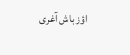اؤز باش آغری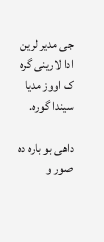جی مدیر لرین  ادا لارینی گره ک اووز مدیا سیندا گوره.

داهی بو باره ده صور و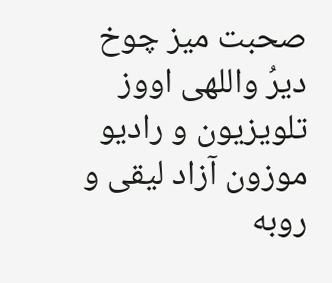صحبت میز چوخ دیرُ واللهی اووز تلویزیون و رادیو موزون آزاد لیقی و روبه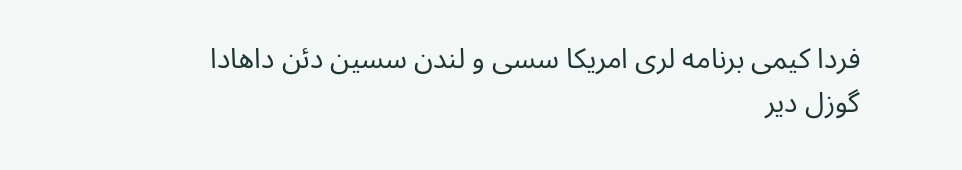فردا کیمی برنامه لری امریکا سسی و لندن سسین دئن داهادا گوزل دیر